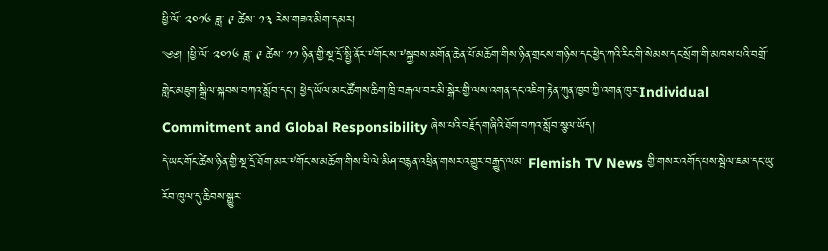ཕྱི་ལོ་ ༢༠༡༦ ཟླ་ ༩ ཚེས་ ༡༣ རེས་གཟའ་མིག་དམར།
༄༅། །ཕྱི་ལོ་ ༢༠༡༦ ཟླ་ ༩ ཚེས་ ༡༡ ཉིན་གྱི་སྔ་དྲོ་སྤྱི་ནོར་༸གོང་ས་༸སྐྱབས་མགོན་ཆེན་པོ་མཆོག་གིས་ཉིན་གྲངས་གཉིས་དང་ཕྱེད་ཀའི་རིང་གི་སེམས་དང་སྲོག་གི་མཁས་པའི་བགྲོ་གླེང་མཇུག་སྒྲིལ་སྐབས་བཀའ་སློབ་དང་། ཕྱེད་ཡོལ་མང་ཚོགས་ཆིག་ཁྲི་བརྒལ་བར་མི་སྒེར་གྱི་ལས་འགན་དང་འཇིག་རྟེན་ཀུན་ཁྱབ་ཀྱི་འགན་ཁུར་Individual Commitment and Global Responsibility ཞེས་པའི་བརྗོད་གཞིའི་ཐོག་བཀའ་སློབ་སྩལ་ཡོད།
དེ་ཡང་གོང་ཚེས་ཉིན་གྱི་སྔ་དྲོ་ཐོག་མར་༸གོང་ས་མཆོག་གིས་ཕི་ལེ་མིཤ་བརྙན་འཕྲིན་གསར་འགྱུར་བརྒྱུད་ལམ་ Flemish TV News གྱི་གསར་འགོད་པས་སྦེལ་ཇམ་དང་ཡུ་རོབ་ཁུལ་དུ་ཆིབས་སྒྱུར་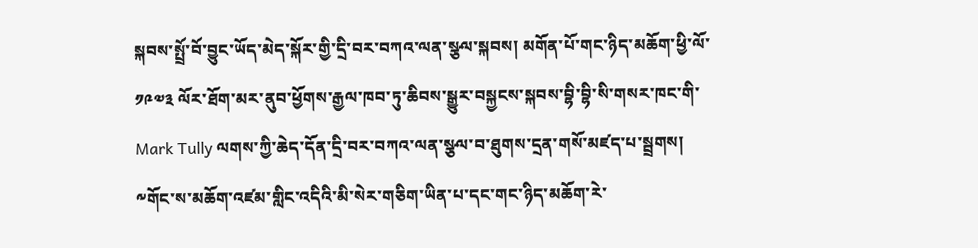སྐབས་སྤྲོ་བོ་བྱུང་ཡོད་མེད་སྐོར་གྱི་དྲི་བར་བཀའ་ལན་སྩལ་སྐབས། མགོན་པོ་གང་ཉིད་མཆོག་ཕྱི་ལོ་ ༡༩༧༣ ལོར་ཐོག་མར་ནུབ་ཕྱོགས་རྒྱལ་ཁབ་ཏུ་ཆིབས་སྒྱུར་བསྐྱངས་སྐབས་བྷི་བྷི་སི་གསར་ཁང་གི་ Mark Tully ལགས་ཀྱི་ཆེད་དོན་དྲི་བར་བཀའ་ལན་སྩལ་བ་ཐུགས་དྲན་གསོ་མཛད་པ་སྦྲགས། ༸གོང་ས་མཆོག་འཛམ་གླིང་འདིའི་མི་སེར་གཅིག་ཡིན་པ་དང་གང་ཉིད་མཆོག་རེ་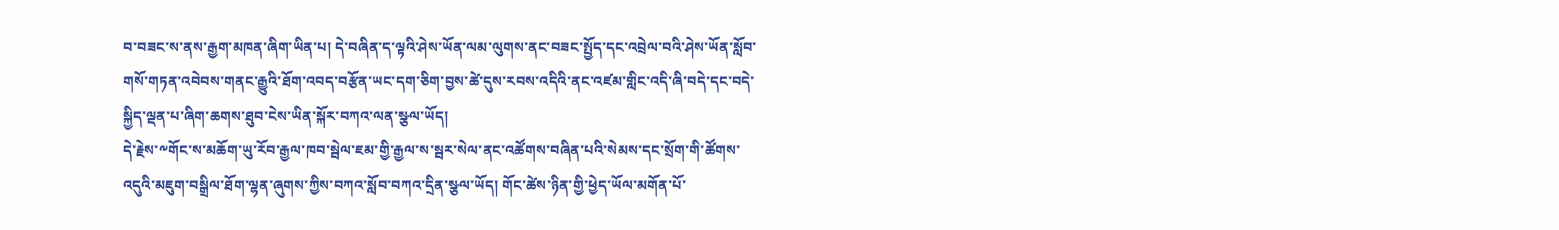བ་བཟང་ས་ནས་རྒྱག་མཁན་ཞིག་ཡིན་པ། དེ་བཞིན་ད་ལྟའི་ཤེས་ཡོན་ལམ་ལུགས་ནང་བཟང་སྤྱོད་དང་འབྲེལ་བའི་ཤེས་ཡོན་སློབ་གསོ་གཏན་འབེབས་གནང་རྒྱུའི་ཐོག་འབད་བརྩོན་ཡང་དག་ཅིག་བྱས་ཚེ་དུས་རབས་འདིའི་ནང་འཛམ་གླིང་འདི་ཞི་བདེ་དང་བདེ་སྐྱིད་ལྡན་པ་ཞིག་ཆགས་ཐུབ་ངེས་ཡིན་སྐོར་བཀའ་ལན་སྩལ་ཡོད།
དེ་རྗེས་༸གོང་ས་མཆོག་ཡུ་རོབ་རྒྱལ་ཁབ་སྦེལ་ཇམ་གྱི་རྒྱལ་ས་སྦར་སེལ་ནང་འཚོགས་བཞིན་པའི་སེམས་དང་སྲོག་གི་ཚོགས་འདུའི་མཇུག་བསྒྲིལ་ཐོག་ལྷན་ཞུགས་ཀྱིས་བཀའ་སློབ་བཀའ་དྲིན་སྩལ་ཡོད། གོང་ཚེས་ཉིན་གྱི་ཕྱེད་ཡོལ་མགོན་པོ་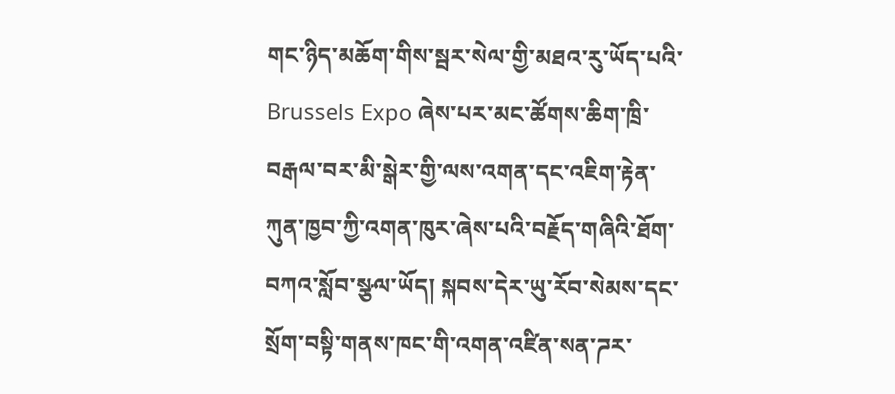གང་ཉིད་མཆོག་གིས་སྦར་སེལ་གྱི་མཐའ་རུ་ཡོད་པའི་ Brussels Expo ཞེས་པར་མང་ཚོགས་ཆིག་ཁྲི་བརྒལ་བར་མི་སྒེར་གྱི་ལས་འགན་དང་འཇིག་རྟེན་ཀུན་ཁྱབ་ཀྱི་འགན་ཁུར་ཞེས་པའི་བརྗོད་གཞིའི་ཐོག་བཀའ་སློབ་སྩལ་ཡོད། སྐབས་དེར་ཡུ་རོབ་སེམས་དང་སྲོག་བསྟི་གནས་ཁང་གི་འགན་འཛིན་སན་ཌར་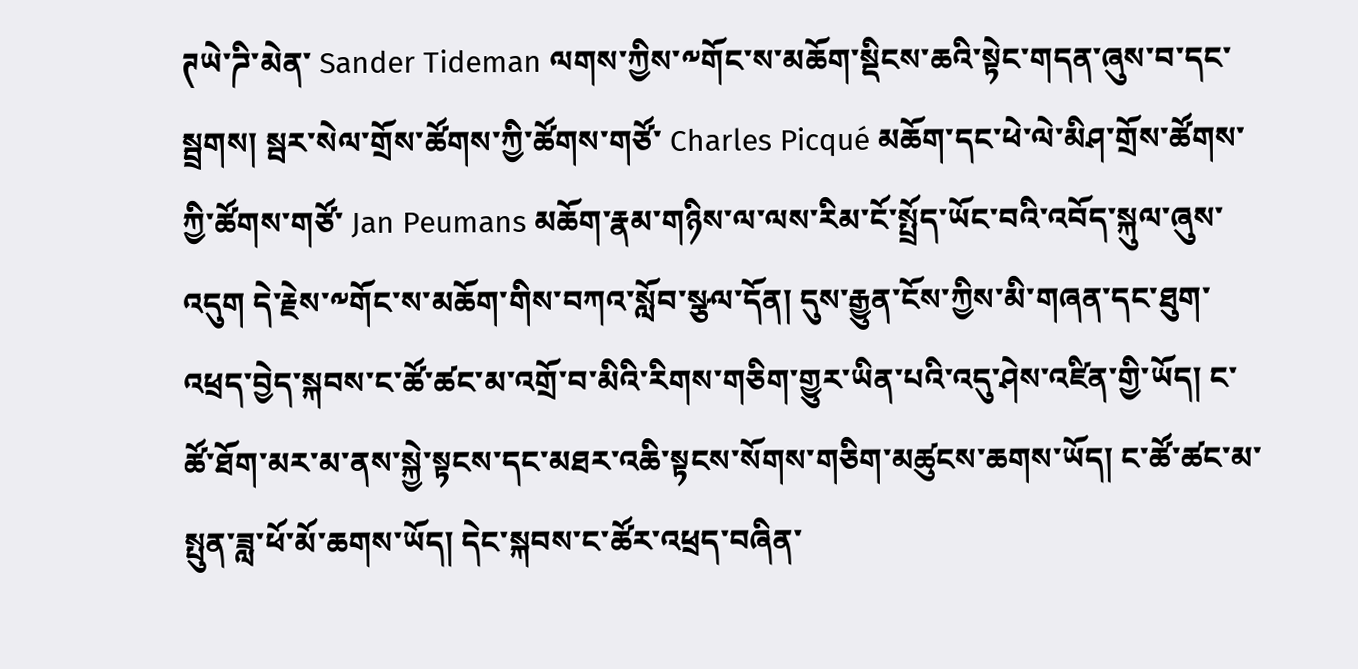ཊཡེ་ཌི་མེན་ Sander Tideman ལགས་ཀྱིས་༸གོང་ས་མཆོག་སྡིངས་ཆའི་སྟེང་གདན་ཞུས་བ་དང་སྦྲགས། སྦར་སེལ་གྲོས་ཚོགས་ཀྱི་ཚོགས་གཙོ་ Charles Picqué མཆོག་དང་ཕེ་ལེ་མིཤ་གྲོས་ཚོགས་ཀྱི་ཚོགས་གཙོ་ Jan Peumans མཆོག་རྣམ་གཉིས་ལ་ལས་རིམ་ངོ་སྤྲོད་ཡོང་བའི་འབོད་སྐུལ་ཞུས་འདུག དེ་རྗེས་༸གོང་ས་མཆོག་གིས་བཀའ་སློབ་སྩལ་དོན། དུས་རྒྱུན་ངོས་ཀྱིས་མི་གཞན་དང་ཐུག་འཕྲད་བྱེད་སྐབས་ང་ཚོ་ཚང་མ་འགྲོ་བ་མིའི་རིགས་གཅིག་གྱུར་ཡིན་པའི་འདུ་ཤེས་འཛིན་གྱི་ཡོད། ང་ཚོ་ཐོག་མར་མ་ནས་སྐྱེ་སྟངས་དང་མཐར་འཆི་སྟངས་སོགས་གཅིག་མཚུངས་ཆགས་ཡོད། ང་ཚོ་ཚང་མ་སྤུན་ཟླ་ཕོ་མོ་ཆགས་ཡོད། དེང་སྐབས་ང་ཚོར་འཕྲད་བཞིན་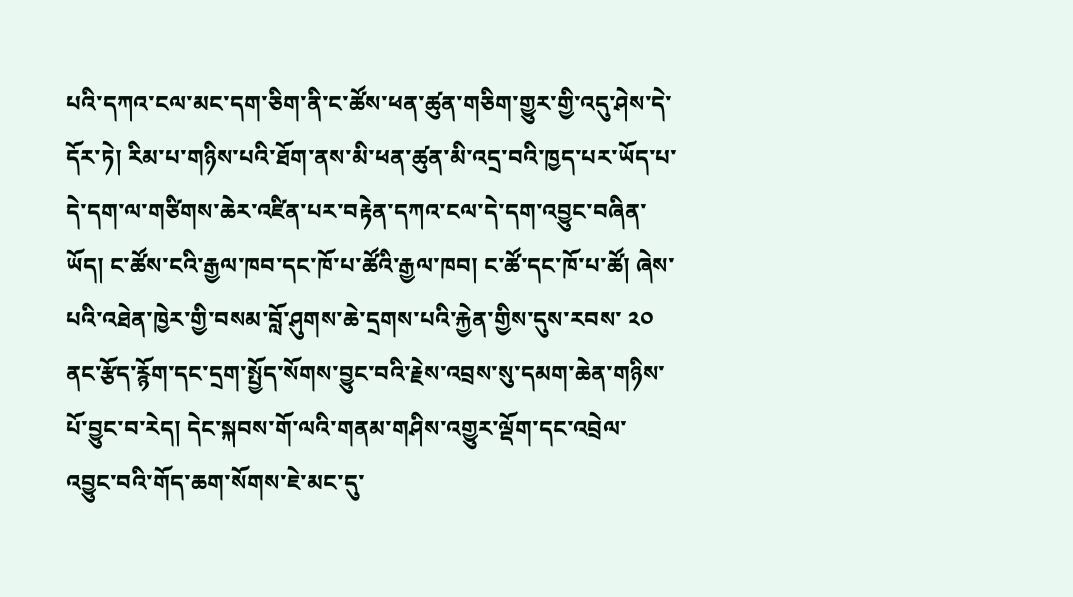པའི་དཀའ་ངལ་མང་དག་ཅིག་ནི་ང་ཚོས་ཕན་ཚུན་གཅིག་གྱུར་གྱི་འདུ་ཤེས་དེ་དོར་ཏེ། རིམ་པ་གཉིས་པའི་ཐོག་ནས་མི་ཕན་ཚུན་མི་འདྲ་བའི་ཁྱད་པར་ཡོད་པ་དེ་དག་ལ་གཙིགས་ཆེར་འཛིན་པར་བརྟེན་དཀའ་ངལ་དེ་དག་འབྱུང་བཞིན་ཡོད། ང་ཚོས་ངའི་རྒྱལ་ཁབ་དང་ཁོ་པ་ཚོའི་རྒྱལ་ཁབ། ང་ཚོ་དང་ཁོ་པ་ཚོ། ཞེས་པའི་འཐེན་ཁྱེར་གྱི་བསམ་བློ་ཤུགས་ཆེ་དྲགས་པའི་རྐྱེན་གྱིས་དུས་རབས་ ༢༠ ནང་རྩོད་རྙོག་དང་དྲག་སྤྱོད་སོགས་བྱུང་བའི་རྗེས་འབྲས་སུ་དམག་ཆེན་གཉིས་པོ་བྱུང་བ་རེད། དེང་སྐབས་གོ་ལའི་གནམ་གཤིས་འགྱུར་ལྡོག་དང་འབྲེལ་འབྱུང་བའི་གོད་ཆག་སོགས་ཇེ་མང་དུ་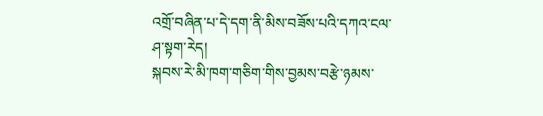འགྲོ་བཞིན་པ་དེ་དག་ནི་མིས་བཟོས་པའི་དཀའ་ངལ་ཤ་སྟག་རེད།
སྐབས་རེ་མི་ཁག་གཅིག་གིས་བྱམས་བརྩེ་ཉམས་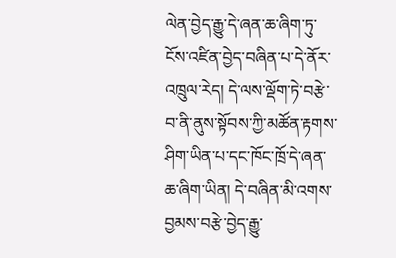ལེན་བྱེད་རྒྱུ་དེ་ཞན་ཆ་ཞིག་ཏུ་ངོས་འཛིན་བྱེད་བཞིན་པ་དེ་ནོར་འཁྲུལ་རེད། དེ་ལས་ལྡོག་ཏེ་བརྩེ་བ་ནི་ནུས་སྟོབས་ཀྱི་མཚོན་རྟགས་ཤིག་ཡིན་པ་དང་ཁོང་ཁྲོ་དེ་ཞན་ཆ་ཞིག་ཡིན། དེ་བཞིན་མི་འགས་བྱམས་བརྩེ་བྱེད་རྒྱུ་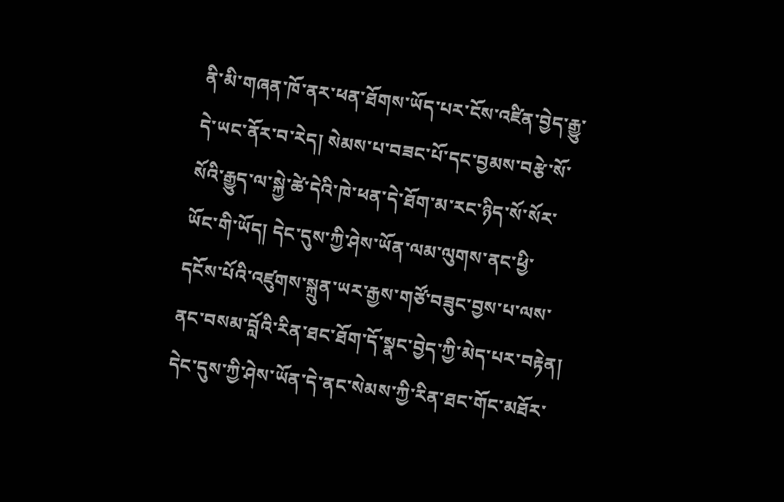ནི་མི་གཞན་ཁོ་ནར་ཕན་ཐོགས་ཡོད་པར་ངོས་འཛིན་བྱེད་རྒྱུ་དེ་ཡང་ནོར་བ་རེད། སེམས་པ་བཟང་པོ་དང་བྱམས་བརྩེ་སོ་སོའི་རྒྱུད་ལ་སྐྱེ་ཚེ་དེའི་ཁེ་ཕན་དེ་ཐོག་མ་རང་ཉིད་སོ་སོར་ཡོང་གི་ཡོད། དེང་དུས་ཀྱི་ཤེས་ཡོན་ལམ་ལུགས་ནང་ཕྱི་དངོས་པོའི་འཛུགས་སྐྲུན་ཡར་རྒྱས་གཙོ་བཟུང་བྱས་པ་ལས་ནང་བསམ་བློའི་རིན་ཐང་ཐོག་དོ་སྣང་བྱེད་ཀྱི་མེད་པར་བརྟེན། དེང་དུས་ཀྱི་ཤེས་ཡོན་དེ་ནང་སེམས་ཀྱི་རིན་ཐང་གོང་མཐོར་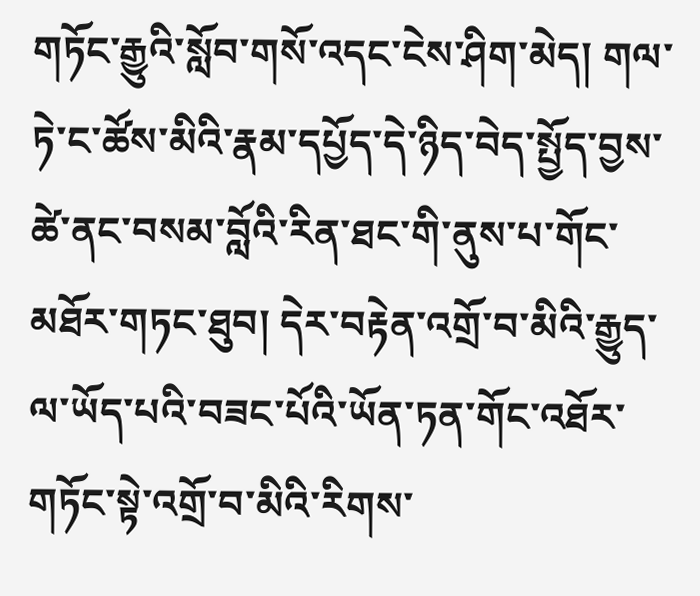གཏོང་རྒྱུའི་སློབ་གསོ་འདང་ངེས་ཤིག་མེད། གལ་ཏེ་ང་ཚོས་མིའི་རྣམ་དཔྱོད་དེ་ཉིད་བེད་སྤྱོད་བྱས་ཚེ་ནང་བསམ་བློའི་རིན་ཐང་གི་ནུས་པ་གོང་མཐོར་གཏང་ཐུབ། དེར་བརྟེན་འགྲོ་བ་མིའི་རྒྱུད་ལ་ཡོད་པའི་བཟང་པོའི་ཡོན་ཏན་གོང་འཐོར་གཏོང་སྟེ་འགྲོ་བ་མིའི་རིགས་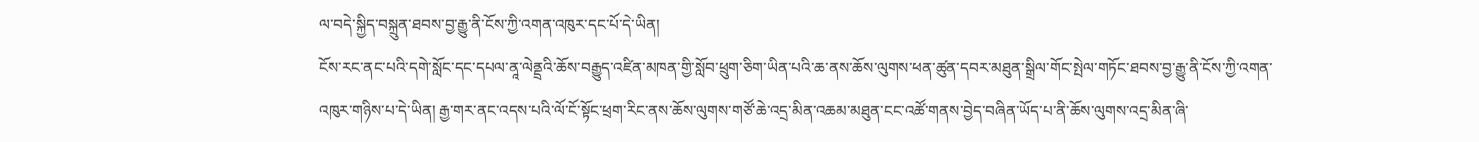ལ་བདེ་སྐྱིད་བསྐྲུན་ཐབས་བྱ་རྒྱུ་ནི་ངོས་ཀྱི་འགན་འཁུར་དང་པོ་དེ་ཡིན།
ངོས་རང་ནང་པའི་དགེ་སློང་དང་དཔལ་ནཱ་ལེནྡྲའི་ཆོས་བརྒྱུད་འཛིན་མཁན་གྱི་སློབ་ཕྲུག་ཅིག་ཡིན་པའི་ཆ་ནས་ཆོས་ལུགས་ཕན་ཚུན་དབར་མཐུན་སྒྲིལ་གོང་སྤེལ་གཏོང་ཐབས་བྱ་རྒྱུ་ནི་ངོས་ཀྱི་འགན་འཁུར་གཉིས་པ་དེ་ཡིན། རྒྱ་གར་ནང་འདས་པའི་ལོ་ངོ་སྟོང་ཕྲག་རིང་ནས་ཆོས་ལུགས་གཙོ་ཆེ་འདྲ་མིན་འཆམ་མཐུན་ངང་འཚོ་གནས་བྱེད་བཞིན་ཡོད་པ་ནི་ཆོས་ལུགས་འདྲ་མིན་ཞི་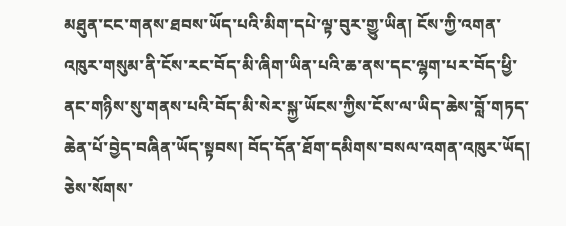མཐུན་ངང་གནས་ཐབས་ཡོད་པའི་མིག་དཔེ་ལྟ་བུར་གྱུ་ཡིན། ངོས་ཀྱི་འགན་འཁུར་གསུམ་ནི་ངོས་རང་བོད་མི་ཞིག་ཡིན་པའི་ཆ་ནས་དང་ལྷག་པར་བོད་ཕྱི་ནང་གཉིས་སུ་གནས་པའི་བོད་མི་སེར་སྐྱ་ཡོངས་ཀྱིས་ངོས་ལ་ཡིད་ཆེས་བློ་གཏད་ཆེན་པོ་བྱེད་བཞིན་ཡོད་སྟབས། བོད་དོན་ཐོག་དམིགས་བསལ་འགན་འཁུར་ཡོད། ཅེས་སོགས་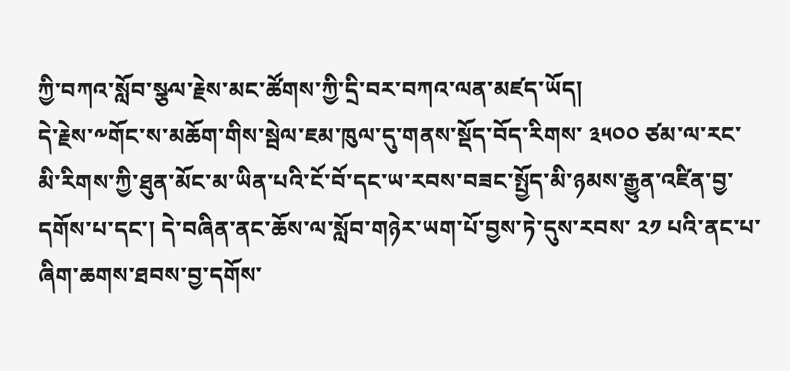ཀྱི་བཀའ་སློབ་སྩལ་རྗེས་མང་ཚོགས་ཀྱི་དྲི་བར་བཀའ་ལན་མཛད་ཡོད།
དེ་རྗེས་༸གོང་ས་མཆོག་གིས་སྦེལ་ཇམ་ཁུལ་དུ་གནས་སྡོད་བོད་རིགས་ ༣༥༠༠ ཙམ་ལ་རང་མི་རིགས་ཀྱི་ཐུན་མོང་མ་ཡིན་པའི་ངོ་བོ་དང་ཡ་རབས་བཟང་སྤྱོད་མི་ཉམས་རྒྱུན་འཛིན་བྱ་དགོས་པ་དང་། དེ་བཞིན་ནང་ཆོས་ལ་སློབ་གཉེར་ཡག་པོ་བྱས་ཏེ་དུས་རབས་ ༢༡ པའི་ནང་པ་ཞིག་ཆགས་ཐབས་བྱ་དགོས་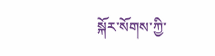སྐོར་སོགས་ཀྱི་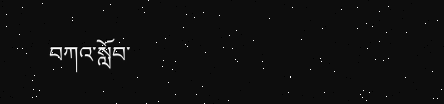བཀའ་སློབ་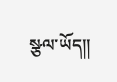སྩལ་ཡོད།།